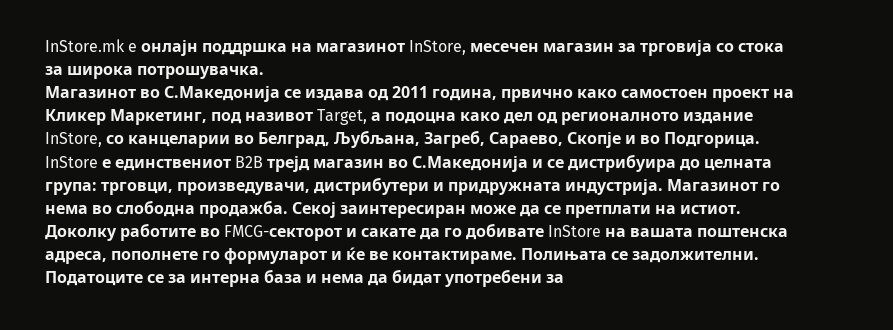InStore.mk e онлајн поддршка на магазинот InStore, месечен магазин за трговија со стока за широка потрошувачка.
Магазинот во С.Македонија се издава од 2011 година, првично како самостоен проект на Кликер Маркетинг, под називот Target, а подоцна како дел од регионалното издание InStore, со канцеларии во Белград, Љубљана, Загреб, Сараево, Скопје и во Подгорица.
InStore е единствениот B2B трејд магазин во С.Македонија и се дистрибуира до целната група: трговци, произведувачи, дистрибутери и придружната индустрија. Магазинот го нема во слободна продажба. Секој заинтересиран може да се претплати на истиот.
Доколку работите во FMCG-секторот и сакате да го добивате InStore на вашата поштенска адреса, пополнете го формуларот и ќе ве контактираме. Полињата се задолжителни. Податоците се за интерна база и нема да бидат употребени за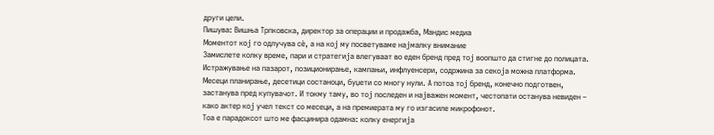други цели.
Пишува: Вишња Трпковска, директор за операции и продажба, Мандис медиа
Моментот кој го одлучува сè, а на кој му посветуваме најмалку внимание
Замислете колку време, пари и стратегија влегуваат во еден бренд пред тој воопшто да стигне до полицата. Истражување на пазарот, позиционирање, кампањи, инфлуенсери, содржина за секоја можна платформа. Месеци планирање, десетици состаноци, буџети со многу нули. А потоа тој бренд, конечно подготвен, застанува пред купувачот. И токму таму, во тој последен и најважен момент, честопати останува невиден – како актер кој учел текст со месеци, а на премиерата му го изгасиле микрофонот.
Тоа е парадоксот што ме фасцинира одамна: колку енергија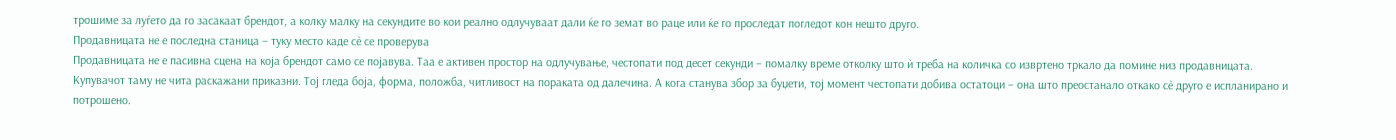трошиме за луѓето да го засакаат брендот, а колку малку на секундите во кои реално одлучуваат дали ќе го земат во раце или ќе го проследат погледот кон нешто друго.
Продавницата не е последна станица – туку место каде сѐ се проверува
Продавницата не е пасивна сцена на која брендот само се појавува. Таа е активен простор на одлучување, честопати под десет секунди – помалку време отколку што ѝ треба на количка со извртено тркало да помине низ продавницата. Купувачот таму не чита раскажани приказни. Тој гледа боја, форма, положба, читливост на пораката од далечина. А кога станува збор за буџети, тој момент честопати добива остатоци – она што преостанало откако сѐ друго е испланирано и потрошено.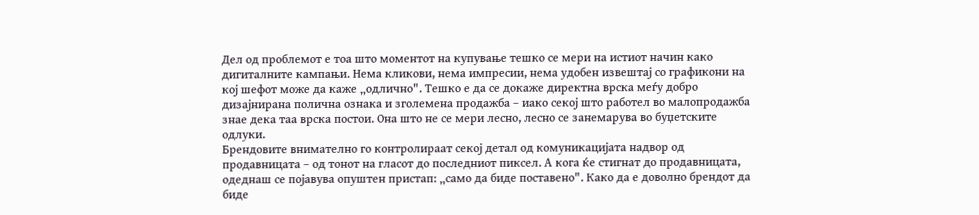Дел од проблемот е тоа што моментот на купување тешко се мери на истиот начин како дигиталните кампањи. Нема кликови, нема импресии, нема удобен извештај со графикони на кој шефот може да каже „одлично". Тешко е да се докаже директна врска меѓу добро дизајнирана полична ознака и зголемена продажба – иако секој што работел во малопродажба знае дека таа врска постои. Она што не се мери лесно, лесно се занемарува во буџетските одлуки.
Брендовите внимателно го контролираат секој детал од комуникацијата надвор од продавницата – од тонот на гласот до последниот пиксел. А кога ќе стигнат до продавницата, одеднаш се појавува опуштен пристап: „само да биде поставено". Како да е доволно брендот да биде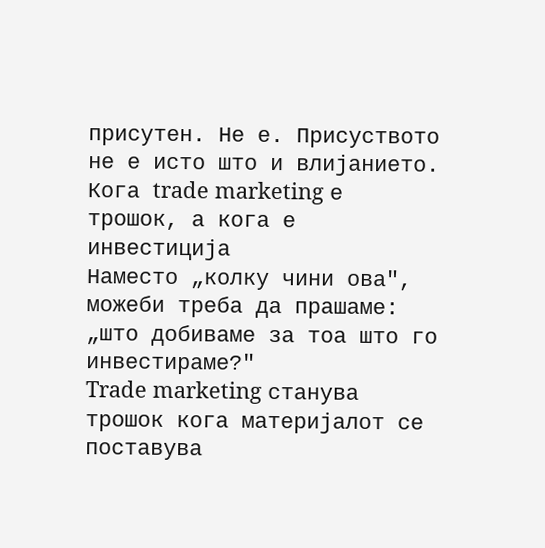присутен. Не е. Присуството не е исто што и влијанието. Кога trade marketing е трошок, а кога е инвестиција
Наместо „колку чини ова", можеби треба да прашаме: „што добиваме за тоа што го инвестираме?"
Trade marketing станува трошок кога материјалот се поставува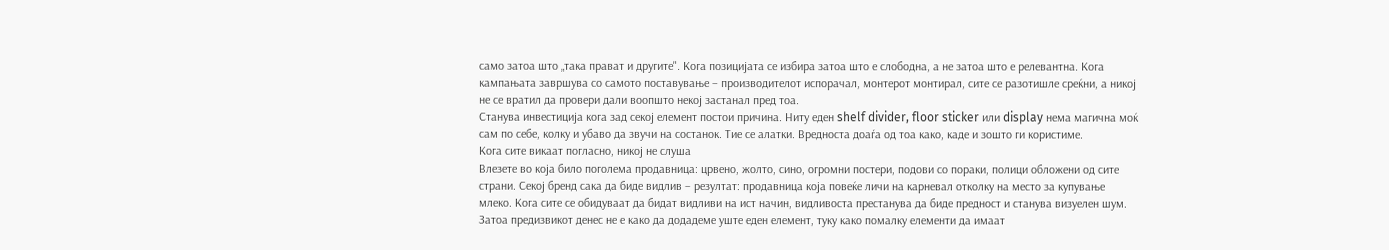само затоа што „така прават и другите". Кога позицијата се избира затоа што е слободна, а не затоа што е релевантна. Кога кампањата завршува со самото поставување – производителот испорачал, монтерот монтирал, сите се разотишле среќни, а никој не се вратил да провери дали воопшто некој застанал пред тоа.
Станува инвестиција кога зад секој елемент постои причина. Ниту еден shelf divider, floor sticker или display нема магична моќ сам по себе, колку и убаво да звучи на состанок. Тие се алатки. Вредноста доаѓа од тоа како, каде и зошто ги користиме.
Кога сите викаат погласно, никој не слуша
Влезете во која било поголема продавница: црвено, жолто, сино, огромни постери, подови со пораки, полици обложени од сите страни. Секој бренд сака да биде видлив – резултат: продавница која повеќе личи на карневал отколку на место за купување млеко. Кога сите се обидуваат да бидат видливи на ист начин, видливоста престанува да биде предност и станува визуелен шум.
Затоа предизвикот денес не е како да додадеме уште еден елемент, туку како помалку елементи да имаат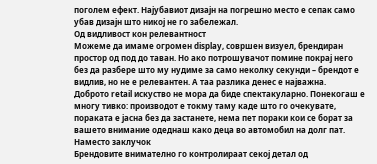поголем ефект. Најубавиот дизајн на погрешно место е сепак само убав дизајн што никој не го забележал.
Од видливост кон релевантност
Можеме да имаме огромен display, совршен визуел, брендиран простор од под до таван. Но ако потрошувачот помине покрај него без да разбере што му нудиме за само неколку секунди – брендот е видлив, но не е релевантен. А таа разлика денес е најважна.
Доброто retail искуство не мора да биде спектакуларно. Понекогаш е многу тивко: производот е токму таму каде што го очекувате, пораката е јасна без да застанете, нема пет пораки кои се борат за вашето внимание одеднаш како деца во автомобил на долг пат.
Наместо заклучок
Брендовите внимателно го контролираат секој детал од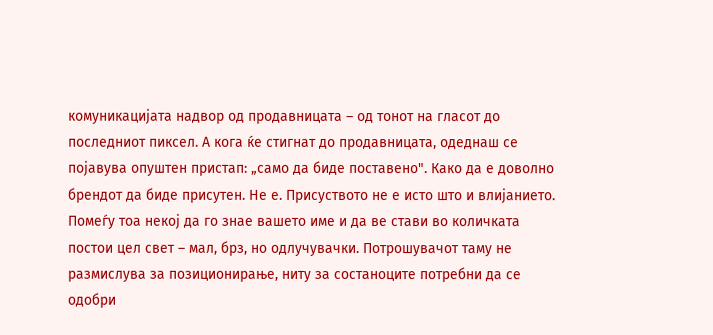комуникацијата надвор од продавницата – од тонот на гласот до последниот пиксел. А кога ќе стигнат до продавницата, одеднаш се појавува опуштен пристап: „само да биде поставено". Како да е доволно брендот да биде присутен. Не е. Присуството не е исто што и влијанието.
Помеѓу тоа некој да го знае вашето име и да ве стави во количката постои цел свет – мал, брз, но одлучувачки. Потрошувачот таму не размислува за позиционирање, ниту за состаноците потребни да се одобри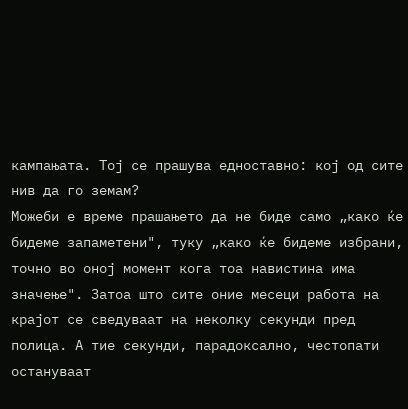кампањата. Тој се прашува едноставно: кој од сите нив да го земам?
Можеби е време прашањето да не биде само „како ќе бидеме запаметени", туку „како ќе бидеме избрани, точно во оној момент кога тоа навистина има значење". Затоа што сите оние месеци работа на крајот се сведуваат на неколку секунди пред полица. А тие секунди, парадоксално, честопати остануваат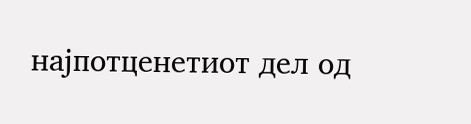најпотценетиот дел од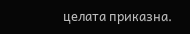целата приказна.